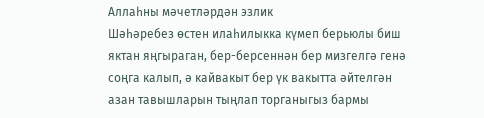Аллаһны мәчетләрдән эзлик
Шәһәребез өстен илаһилыкка күмеп берьюлы биш яктан яңгыраган, бер-берсеннән бер мизгелгә генә соңга калып, ә кайвакыт бер үк вакытта әйтелгән азан тавышларын тыңлап торганыгыз бармы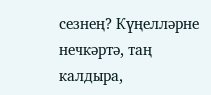сезнең? Күңелләрне нечкәртә, таң калдыра,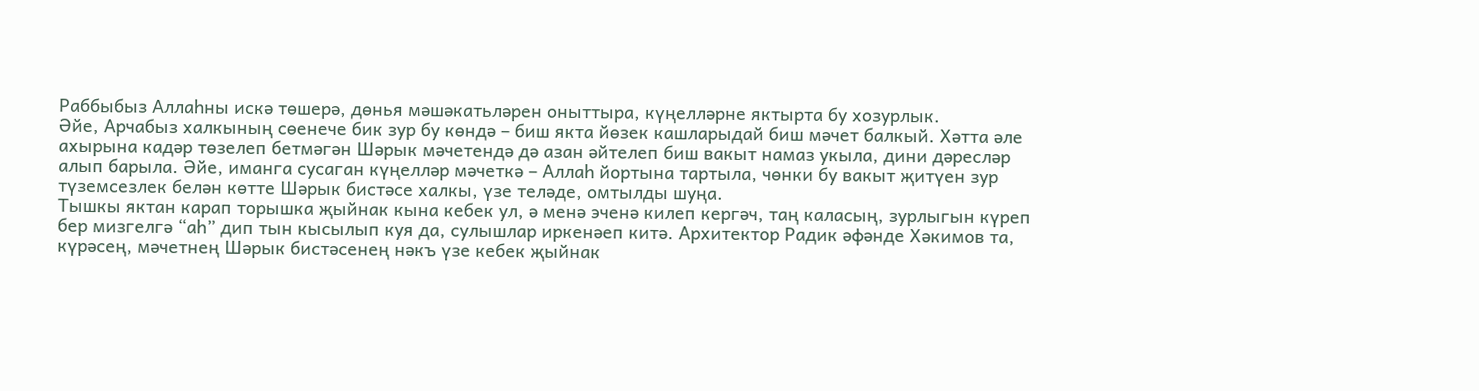Раббыбыз Аллаһны искә төшерә, дөнья мәшәкатьләрен оныттыра, күңелләрне яктырта бу хозурлык.
Әйе, Арчабыз халкының сөенече бик зур бу көндә – биш якта йөзек кашларыдай биш мәчет балкый. Хәтта әле ахырына кадәр төзелеп бетмәгән Шәрык мәчетендә дә азан әйтелеп биш вакыт намаз укыла, дини дәресләр алып барыла. Әйе, иманга сусаган күңелләр мәчеткә – Аллаһ йортына тартыла, чөнки бу вакыт җитүен зур түземсезлек белән көтте Шәрык бистәсе халкы, үзе теләде, омтылды шуңа.
Тышкы яктан карап торышка җыйнак кына кебек ул, ә менә эченә килеп кергәч, таң каласың, зурлыгын күреп бер мизгелгә “аһ” дип тын кысылып куя да, сулышлар иркенәеп китә. Архитектор Радик әфәнде Хәкимов та, күрәсең, мәчетнең Шәрык бистәсенең нәкъ үзе кебек җыйнак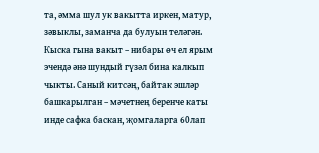та, әмма шул ук вакытта иркен, матур, зәвыклы, заманча да булуын теләгән.
Кыска гына вакыт – нибары өч ел ярым эчендә әнә шундый гүзәл бина калкып чыкты. Саный китсәң, байтак эшләр башкарылган – мәчетнең беренче каты инде сафка баскан, җомгаларга 60лап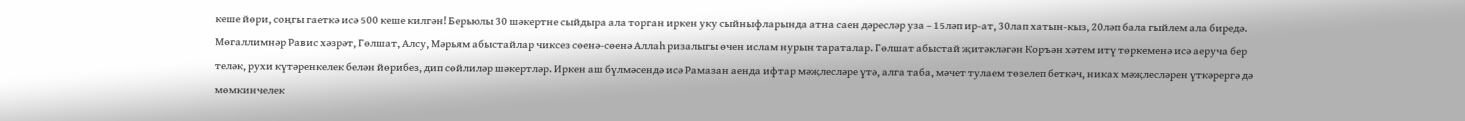кеше йөри, соңгы гаеткә исә 500 кеше килгән! Берьюлы 30 шәкертне сыйдыра ала торган иркен уку сыйныфларында атна саен дәресләр уза – 15ләп ир-ат, 30лап хатын-кыз, 20ләп бала гыйлем ала биредә. Мөгаллимнәр Равис хәзрәт, Гөлшат, Алсу, Мәрьям абыстайлар чиксез сөенә-сөенә Аллаһ ризалыгы өчен ислам нурын тараталар. Гөлшат абыстай җитәкләгән Коръән хәтем итү төркеменә исә аеруча бер теләк, рухи күтәренкелек белән йөрибез, дип сөйлиләр шәкертләр. Иркен аш бүлмәсендә исә Рамазан аенда ифтар мәҗлесләре үтә, алга таба, мәчет тулаем төзелеп беткәч, никах мәҗлесләрен үткәрергә дә мөмкинчелек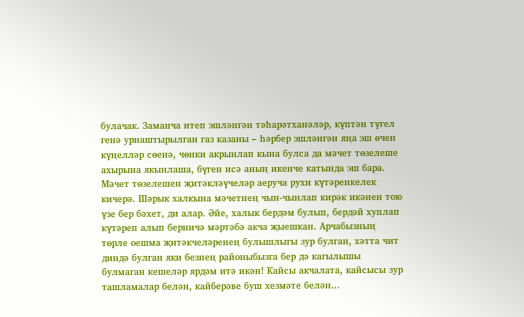булачак. Заманча итеп эшләнгән тәһарәтханәләр, күптән түгел генә урнаштырылган газ казаны – һәрбер эшләнгән яңа эш өчен күңелләр сөенә, чөнки акрынлап кына булса да мәчет төзелеше ахырына якынлаша, бүген исә аның икенче катында эш бара.
Мәчет төзелешен җитәкләүчеләр аеруча рухи күтәренкелек кичерә. Шәрык халкына мәчетнең чын-чынлап кирәк икәнен тою үзе бер бәхет, ди алар. Әйе, халык бердәм булып, бердәй хуплап күтәреп алып берничә мәртәбә акча җыешкан. Арчабызның төрле оешма җитәкчеләренең булышлыгы зур булган, хәтта чит диндә булган яки безнең районыбызга бер дә кагылышы булмаган кешеләр ярдәм итә икән! Кайсы акчалата, кайсысы зур ташламалар белән, кайберәве буш хезмәте белән...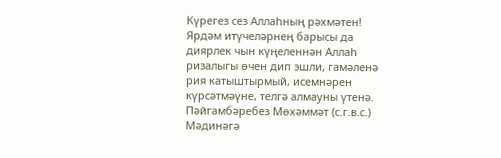Күрегез сез Аллаһның рәхмәтен! Ярдәм итүчеләрнең барысы да диярлек чын күңеленнән Аллаһ ризалыгы өчен дип эшли, гамәленә рия катыштырмый, исемнәрен күрсәтмәүне, телгә алмауны үтенә.
Пәйгамбәребез Мөхәммәт (с.г.в.с.) Мәдинәгә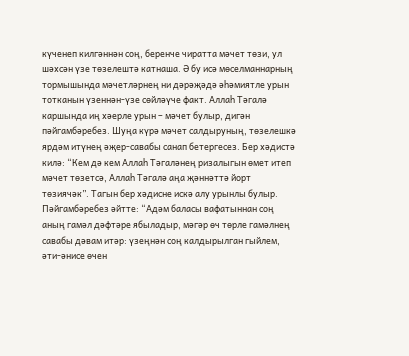күченеп килгәннән соң, беренче чиратта мәчет төзи, ул шәхсән үзе төзелештә катнаша. Ә бу исә мөселманнарның тормышында мәчетләрнең ни дәрәҗәдә әһәмиятле урын тотканын үзеннән-үзе сөйләүче факт. Аллаһ Тәгалә каршында иң хәерле урын – мәчет булыр, дигән пәйгамбәребез. Шуңа күрә мәчет салдыруның, төзелешкә ярдәм итүнең әҗер-савабы санап бетергесез. Бер хәдистә килә: “Кем дә кем Аллаһ Тәгаләнең ризалыгын өмет итеп мәчет төзетсә, Аллаһ Тәгалә аңа җәннәттә йорт төзиячәк”. Тагын бер хәдисне искә алу урынлы булыр. Пәйгамбәребез әйтте: “Адәм баласы вафатыннан соң аның гамәл дәфтәре ябыладыр, мәгәр өч төрле гамәлнең савабы дәвам итәр: үзеңнән соң калдырылган гыйлем, әти-әнисе өчен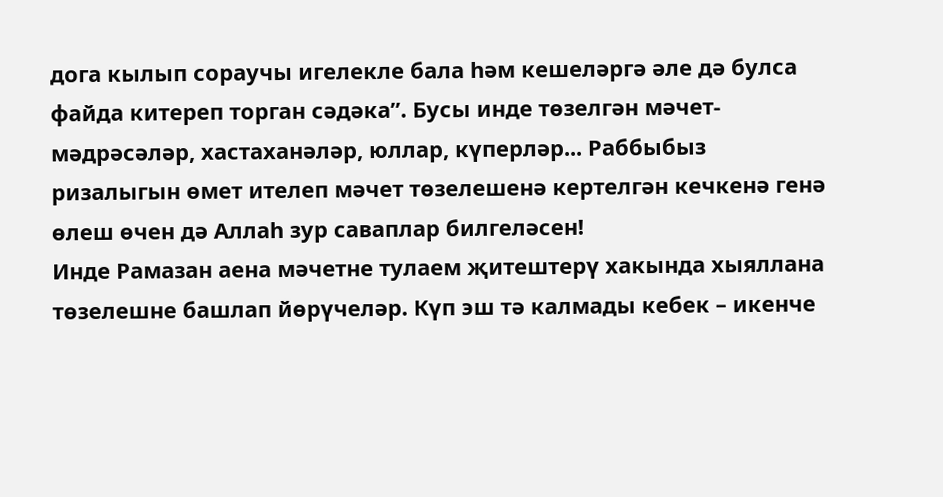дога кылып сораучы игелекле бала һәм кешеләргә әле дә булса файда китереп торган сәдәка”. Бусы инде төзелгән мәчет-мәдрәсәләр, хастаханәләр, юллар, күперләр... Раббыбыз ризалыгын өмет ителеп мәчет төзелешенә кертелгән кечкенә генә өлеш өчен дә Аллаһ зур саваплар билгеләсен!
Инде Рамазан аена мәчетне тулаем җитештерү хакында хыяллана төзелешне башлап йөрүчеләр. Күп эш тә калмады кебек – икенче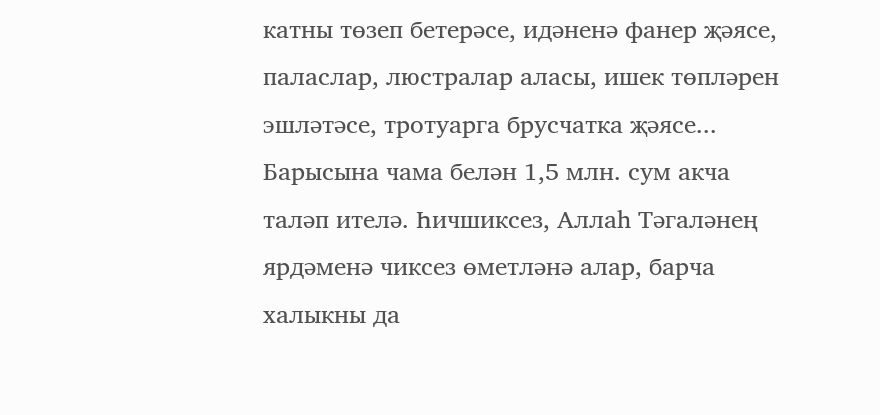катны төзеп бетерәсе, идәненә фанер җәясе, паласлар, люстралар аласы, ишек төпләрен эшләтәсе, тротуарга брусчатка җәясе... Барысына чама белән 1,5 млн. сум акча таләп ителә. Һичшиксез, Аллаһ Тәгаләнең ярдәменә чиксез өметләнә алар, барча халыкны да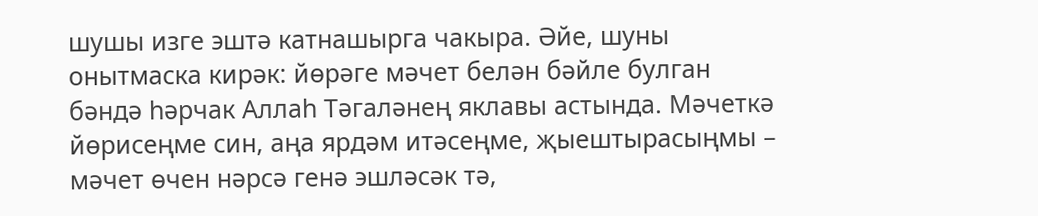шушы изге эштә катнашырга чакыра. Әйе, шуны онытмаска кирәк: йөрәге мәчет белән бәйле булган бәндә һәрчак Аллаһ Тәгаләнең яклавы астында. Мәчеткә йөрисеңме син, аңа ярдәм итәсеңме, җыештырасыңмы – мәчет өчен нәрсә генә эшләсәк тә,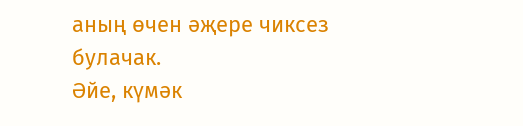аның өчен әҗере чиксез булачак.
Әйе, күмәк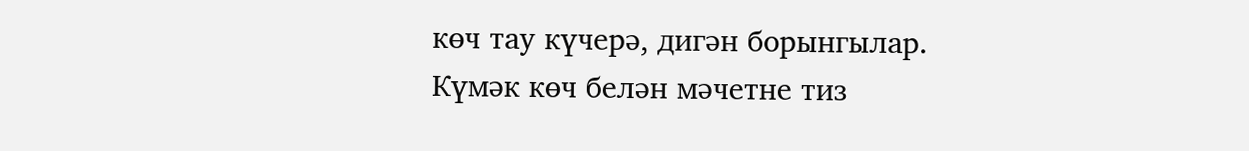көч тау күчерә, дигән борынгылар. Күмәк көч белән мәчетне тиз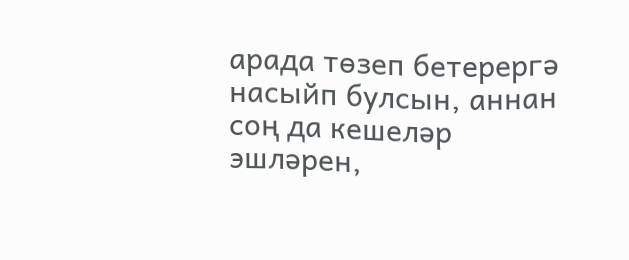арада төзеп бетерергә насыйп булсын, аннан соң да кешеләр эшләрен,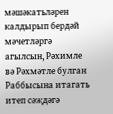мәшәкатьләрен калдырып бердәй мәчетләргә агылсын, Рәхимле вә Рәхмәтле булган Раббысына итагать итеп сәҗдәгә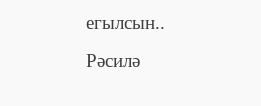егылсын..
Рәсилә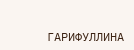ГАРИФУЛЛИНА